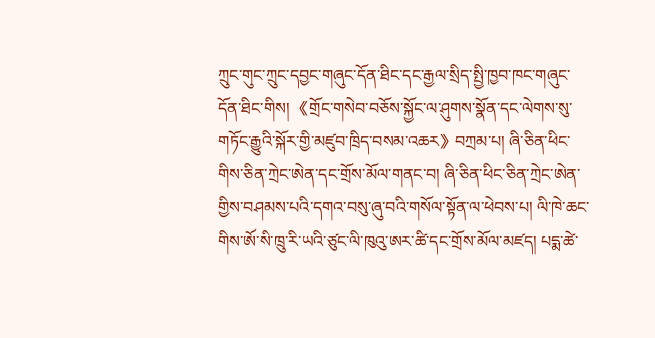ཀྲུང་གུང་ཀྲུང་དབྱང་གཞུང་དོན་ཐིང་དང་རྒྱལ་སྲིད་སྤྱི་ཁྱབ་ཁང་གཞུང་དོན་ཐིང་གིས། 《གྲོང་གསེབ་བཅོས་སྐྱོང་ལ་ཤུགས་སྣོན་དང་ལེགས་སུ་གཏོང་རྒྱུའི་སྐོར་གྱི་མཛུབ་ཁྲིད་བསམ་འཆར》བཀྲམ་པ། ཞི་ཅིན་ཕིང་གིས་ཅིན་ཀྲེང་ཨེན་དང་གྲོས་མོལ་གནང་བ། ཞི་ཅིན་ཕིང་ཅིན་ཀྲེང་ཨེན་གྱིས་བཤམས་པའི་དགའ་བསུ་ཞུ་བའི་གསོལ་སྟོན་ལ་ཕེབས་པ། ལི་ཁེ་ཆང་གིས་ཨོ་སི་ཁྲུ་རི་ཡའི་ཙུང་ལི་ཁུའུ་ཨར་ཚི་དང་གྲོས་མོལ་མཛད། པདྨ་ཚེ་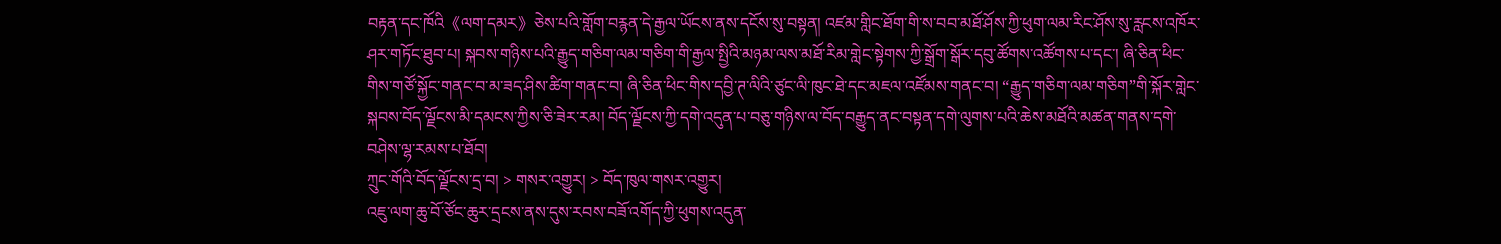བརྟན་དང་ཁོའི《ལག་དམར》ཅེས་པའི་གློག་བརྙན་དེ་རྒྱལ་ཡོངས་ནས་དངོས་སུ་བསྟན། འཛམ་གླིང་ཐོག་གི་ས་བབ་མཐོ་ཤོས་ཀྱི་ཕུག་ལམ་རིང་ཤོས་སུ་རླངས་འཁོར་ཤར་གཏོང་ཐུབ་པ། སྐབས་གཉིས་པའི་རྒྱུད་གཅིག་ལམ་གཅིག་གི་རྒྱལ་སྤྱིའི་མཉམ་ལས་མཐོ་རིམ་གླེང་སྟེགས་ཀྱི་སྒྲོག་སྒོར་དབུ་ཚོགས་འཚོགས་པ་དང་། ཞི་ཅིན་ཕིང་གིས་གཙོ་སྐྱོང་གནང་བ་མ་ཟད་ཤིས་ཚིག་གནང་བ། ཞི་ཅིན་ཕིང་གིས་དབྱི་ཊ་ལིའི་ཙུང་ལི་ཁུང་ཐེ་དང་མཇལ་འཛོམས་གནང་བ། “རྒྱུད་གཅིག་ལམ་གཅིག”གི་སྐོར་གླེང་སྐབས་བོད་ལྗོངས་མི་དམངས་ཀྱིས་ཅི་ཟེར་རམ། བོད་ལྗོངས་ཀྱི་དགེ་འདུན་པ་བཅུ་གཉིས་ལ་བོད་བརྒྱུད་ནང་བསྟན་དགེ་ལུགས་པའི་ཆེས་མཐོའི་མཚན་གནས་དགེ་བཤེས་ལྷ་རམས་པ་ཐོབ།
ཀྲུང་གོའི་བོད་ལྗོངས་དྲ་བ། > གསར་འགྱུར། > བོད་ཁུལ་གསར་འགྱུར།
འཇུ་ལག་ཆུ་བོ་ཙོང་ཆུར་དྲངས་ནས་དུས་རབས་བཟོ་འགོད་ཀྱི་ཕུགས་འདུན་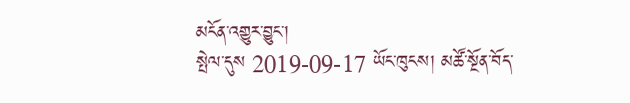མངོན་འགྱུར་བྱུང་།
སྤེལ་དུས 2019-09-17 ཡོང་ཁུངས། མཚོ་སྔོན་བོད་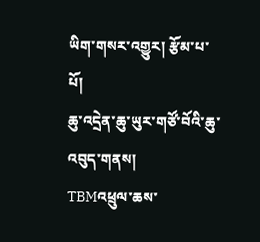ཡིག་གསར་འགྱུར། རྩོམ་པ་པོ།
ཆུ་འདྲེན་ཆུ་ཡུར་གཙོ་བོའི་ཆུ་འབུད་གནས།
TBMའཕྲུལ་ཆས་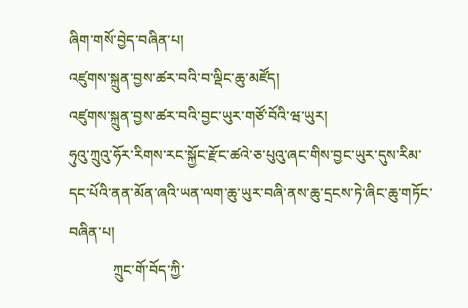ཞིག་གསོ་བྱེད་བཞིན་པ།
འཛུགས་སྐྲུན་བྱས་ཚར་བའི་བ་ལྡིང་ཆུ་མཛོད།
འཛུགས་སྐྲུན་བྱས་ཚར་བའི་བྱང་ཡུར་གཙོ་བོའི་ཝ་ཡུར།
ཧུའུ་ཀྲུའུ་ཧོར་རིགས་རང་སྐྱོང་རྫོང་ཚའེ་ཅ་པུའུ་ཞང་གིས་བྱང་ཡུར་དུས་རིམ་དང་པོའི་ནན་མོན་ཞའི་ཡན་ལག་ཆུ་ཡུར་བཞི་ནས་ཆུ་དྲངས་ཏེ་ཞིང་ཆུ་གཏོང་བཞིན་པ།
            ཀྲུང་གོ་བོད་ཀྱི་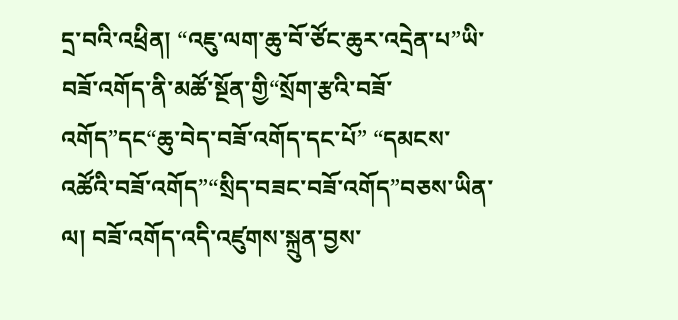དྲ་བའི་འཕྲིན། “འཇུ་ལག་ཆུ་བོ་ཙོང་ཆུར་འདྲེན་པ”ཡི་བཟོ་འགོད་ནི་མཚོ་སྔོན་གྱི“སྲོག་རྩའི་བཟོ་འགོད”དང“ཆུ་བེད་བཟོ་འགོད་དང་པོ” “དམངས་འཚོའི་བཟོ་འགོད”“སྲིད་བཟང་བཟོ་འགོད”བཅས་ཡིན་ལ། བཟོ་འགོད་འདི་འཛུགས་སྐྲུན་བྱས་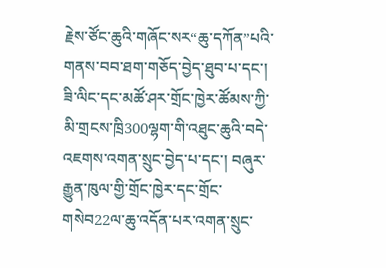རྗེས་ཙོང་ཆུའི་གཞོང་སར“ཆུ་དཀོན”པའི་གནས་བབ་ཐག་གཅོད་བྱེད་ཐུབ་པ་དང་། ཟི་ལིང་དང་མཚོ་ཤར་གྲོང་ཁྱེར་ཚོམས་ཀྱི་མི་གྲངས་ཁྲི300ལྷག་གི་འཐུང་ཆུའི་བདེ་འཇགས་འགན་སྲུང་བྱེད་པ་དང་། བཞུར་རྒྱུན་ཁུལ་གྱི་གྲོང་ཁྱེར་དང་གྲོང་གསེབ22ལ་ཆུ་འདོན་པར་འགན་སྲུང་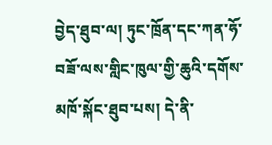བྱེད་ཐུབ་ལ། ཏུང་ཁྲོན་དང་ཀན་ཧོ་བཟོ་ལས་གླིང་ཁུལ་གྱི་ཆུའི་དགོས་མཁོ་སྐོང་ཐུབ་པས། དེ་ནི་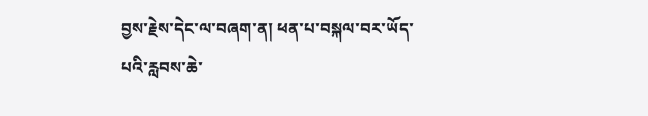བྱས་རྗེས་དེང་ལ་བཞག་ན། ཕན་པ་བསྐལ་བར་ཡོད་པའི་རླབས་ཆེ་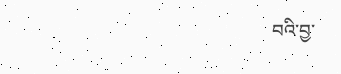བའི་བྱ་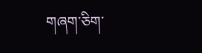གཞག་ཅིག་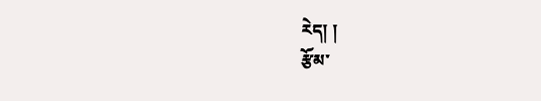རེད། །
རྩོམ་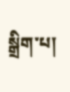སྒྲིག་པ།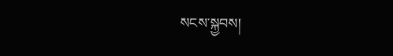སངས་སྐྱབས།